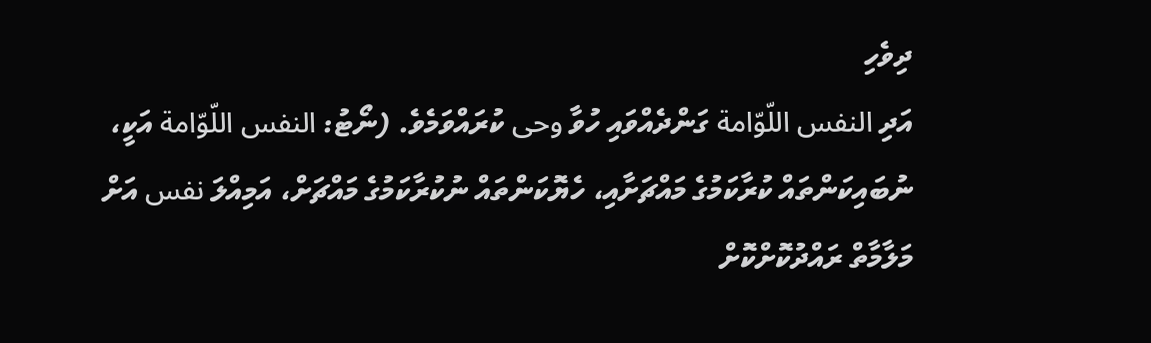ދިވެހި
އަދި النفس اللّوّامة ގަންދެއްވައި ހުވާ وحى ކުރައްވަމެވެ. (ނޯޓު: النفس اللّوّامة އަކީ، ނުބައިކަންތައް ކުރާކަމުގެ މައްޗަށާއި، ހެޔޮކަންތައް ނުކުރާކަމުގެ މައްޗަށް، އަމިއްލަ نفس އަށް މަލާމާތް ރައްދުކޮށްކޮށް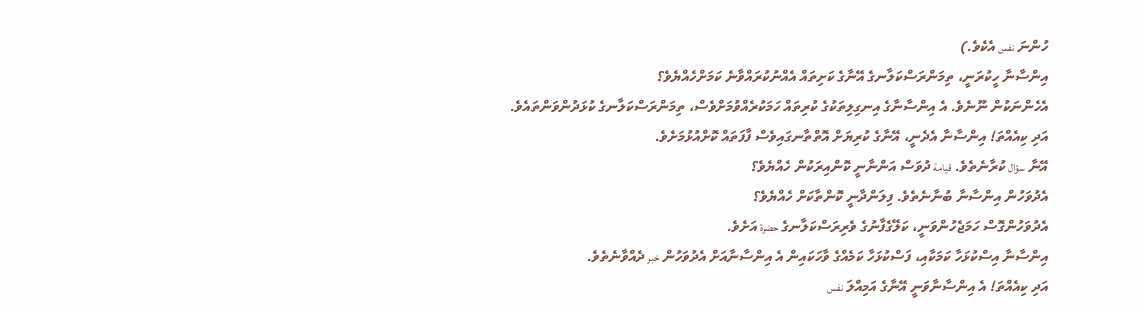ހުންނަ نفس އެކެވެ.)
އިންސާނާ ހީކުރަނީ، ތިމަންރަސްކަލާނގެ އޭނާގެ ކަށިތައް އެއްނުކުރައްވާނެ ކަމަށްހެއްޔެވެ؟
އެހެންނަކުން ނޫނެވެ. އެ އިންސާނާގެ އިނގިލިތަކުގެ ކުރިތައް ހަމަކުރެއްވުމަށްވެސް، ތިމަންރަސްކަލާނގެ ކުޅަދުންވަންތައެވެ.
އަދި ކިއެއްތަ! އިންސާނާ އެދެނީ، އޭނާގެ ކުރިޔަށް އޮތްތާނގައިވެސް ފާފަތައް ކޮށްއުޅުމަށެވެ.
އޭނާ سؤال ކުރާނެތެވެ. قيامة ދުވަސް އަންނާނީ ކޮންއިރަކުން ހެއްޔެވެ؟
އެދުވަހުން އިންސާނާ ބުނާނެތެވެ. ފިލަންދާނީ ކޮންތާކަށް ހެއްޔެވެ؟
އެދުވަހުންގޮސް ހަމަޖެހުންވަނީ، ކަލޭގެފާނުގެ ވެރިރަސްކަލާނގެ حضرة އަށެވެ.
އިންސާނާ އިސްކުޅަހާ ކަމަކާއި، ފަސްކުޅަހާ ކަމެއްގެ ވާހަކައިން އެ އިންސާނާއަށް އެދުވަހުން خبر ދެއްވާނެތެވެ.
އަދި ކިއެއްތަ! އެ އިންސާނާވަނީ އޭނާގެ އަމިއްލަ نفس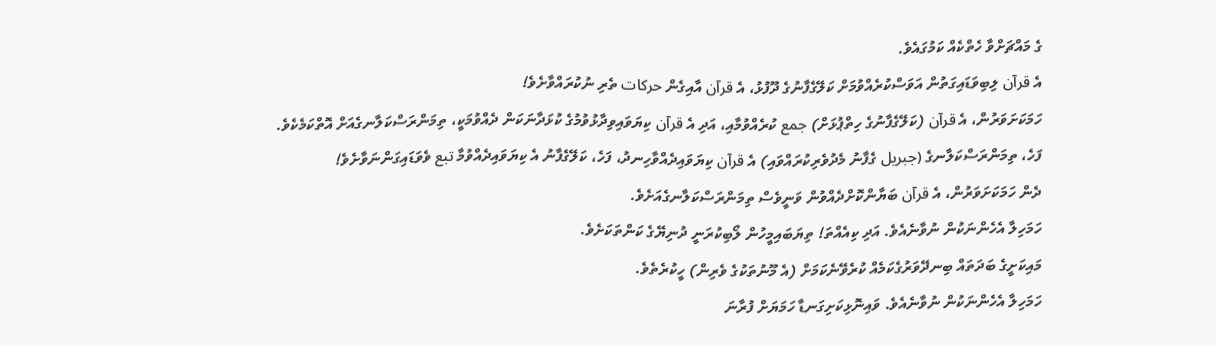ގެ މައްޗަށްވާ ހެތްކެއް ކަމުގައެވެ.
އެ قرآن ލިބިވަޑައިގަތުން އަވަސްކުރެއްވުމަށް ކަލޭގެފާނުގެ ދޫފުޅު، އެ قرآن އާއިގެން حركات ތެރި ނުކުރައްވާށެވެ!
ހަމަކަށަވަރުން، އެ قرآن (ކަލޭގެފާނުގެ ހިތްޕުޅަށް) جمع ކުރެއްވުމާއި، އަދި އެ قرآن ކިޔަވައިވިދާޅުވުމުގެ ކުޅަދާނަކަން ދެއްވުމަކީ، ތިމަންރަސްކަލާނގެއަށް އޮތްކަމެކެވެ.
ފަހެ، ތިމަންރަސްކަލާނގެ (جبريل ގެފާނު މެދުވެރިކުރައްވައި) އެ قرآن ކިޔަވައިދެއްވާހިނދު، ފަހެ، ކަލޭގެފާނު އެ ކިޔަވައިދެއްވުމާ تبع ވެވަޑައިގަންނަވާށެވެ!
ދެން ހަމަކަށަވަރުން، އެ قرآن ބަޔާންކޮށްދެއްވުން ވަނީވެސް ތިމަންރަސްކަލާނގެއަށެވެ.
ހަމަހިލާ އެހެންނަކުން ނުވާނެއެވެ. އަދި ކިއެއްތަ! ތިޔަބައިމީހުން ލޯބިކުރަނީ ދުނިޔޭގެ ކަންތަކަށެވެ.
މައިކަށީގެ ބަދަތައް ބިނދޭވަރުގެކަމެއް ކުރެވޭނެކަމަށް (އެ މޫނުތަކުގެ ވެރިން) ހީކުރެތެވެ.
ހަމަހިލާ އެހެންނަކުން ނުވާނެއެވެ. ވައިނޮޅިކަށިގަނޑާ ހަމަޔަށް ފުރާނަ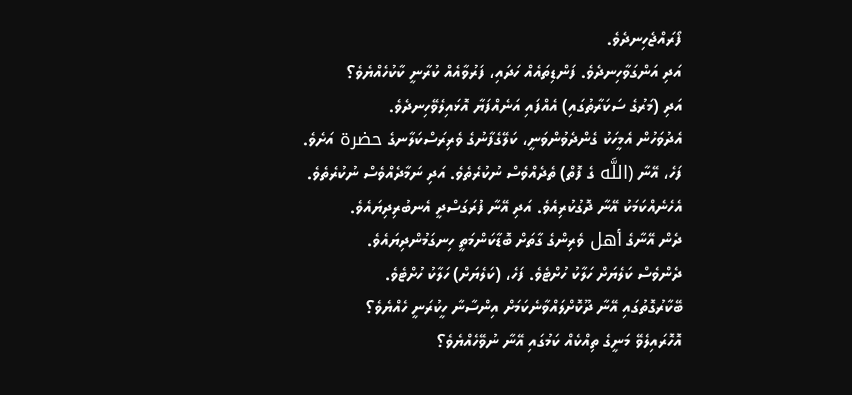ފޯރައްޖެހިނދެވެ.
އަދި އަންގަވާހިނދެވެ. ފަންޑިތައެއް ހަދައި، ފަރުވާއެއް ކުރާނީ ކާކުހެއްޔެވެ؟
އަދި (މަރުގެ ސަކަރާތުގައި) އެއްފައި އަނެއްފަޔާ އޮޅައިލެވޭހިނދެވެ.
އެދުވަހުން އެމީހަކު ގެންދެވުންވަނީ، ކަލޭގެފާނުގެ ވެރިރަސްކަލާނގެ حضرة އަށެވެ.
ފަހެ، އޭނާ (اللَّه ގެ ފޮތް) ތެދެއްވެސް ނުކުރެތެވެ. އަދި ނަމާދެއްވެސް ނުކުރެތެވެ.
އެހެނެއްކަމަކު އޭނާ ދޮގުކުރިއެވެ. އަދި އޭނާ ފުރަގަސްދީ އެނބުރިދިޔައެވެ.
ދެން އޭނާގެ أهل ވެރިންގެ ގާތަށް ބޮޑާކަންމަތީ ހިނގަމުންދިޔައެވެ.
ދެންވެސް ކަލެޔަށް ހަލާކު ހުށްޓެވެ. ފަހެ، (ކަލެޔަށް) ހަލާކު ހުށްޓެވެ.
ބޭކާރުގޮތުގައި އޭނާ ދޫކޮށްލައްވާނެކަމަށް އިންސާނާ ހީކުރަނީ ހެއްޔެވެ؟
އޮހޮރައިލެވޭ މަނީގެ ތިއްކެއް ކަމުގައި އޭނާ ނުވޭހެއްޔެވެ؟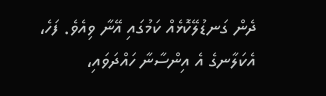ދެން ގަނޑުލޭކޮޅެއް ކަމުގައި އޭނާ ވިއެވެ. ފަހެ، އެކަލާނގެ އެ އިންސާނާ ހައްދަވައި،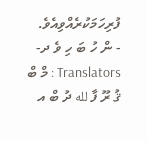ފުރިހަމަކުރެއްވިއެވެ.
- ން ހު ބަ ހި ވެ ދ-
Translators : މް ބް ޤު ރޫ ފާ لله ދު ބް އ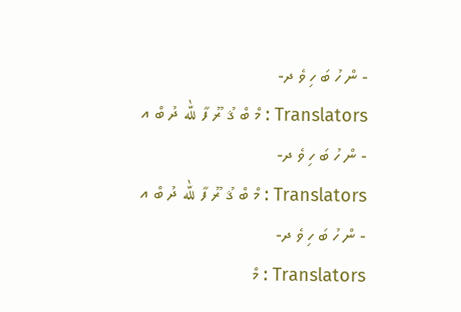- ން ހު ބަ ހި ވެ ދ-
Translators : މް ބް ޤު ރޫ ފާ لله ދު ބް އ
- ން ހު ބަ ހި ވެ ދ-
Translators : މް ބް ޤު ރޫ ފާ لله ދު ބް އ
- ން ހު ބަ ހި ވެ ދ-
Translators : މް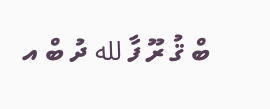ބް ޤު ރޫ ފާ لله ދު ބް އ